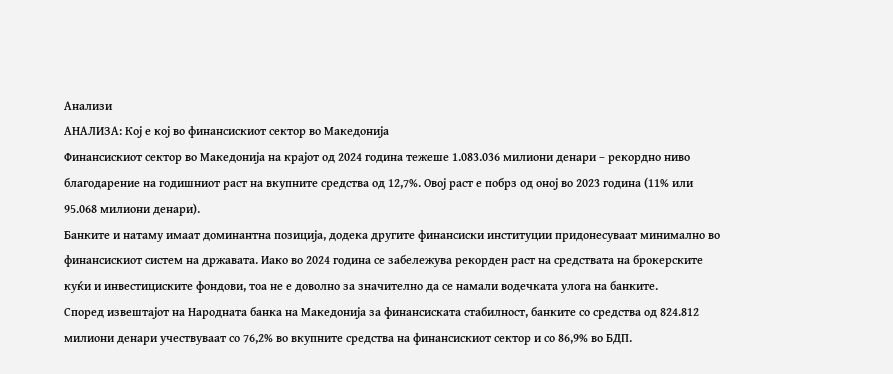Анализи
АНАЛИЗА: Кој е кој во финансискиот сектор во Македонија
Финансискиот сектор во Македонија на крајот од 2024 година тежеше 1.083.036 милиони денари – рекордно ниво благодарение на годишниот раст на вкупните средства од 12,7%. Овој раст е побрз од оној во 2023 година (11% или 95.068 милиони денари).
Банките и натаму имаат доминантна позиција, додека другите финансиски институции придонесуваат минимално во финансискиот систем на државата. Иако во 2024 година се забележува рекорден раст на средствата на брокерските куќи и инвестициските фондови, тоа не е доволно за значително да се намали водечката улога на банките.
Според извештајот на Народната банка на Македонија за финансиската стабилност, банките со средства од 824.812 милиони денари учествуваат со 76,2% во вкупните средства на финансискиот сектор и со 86,9% во БДП.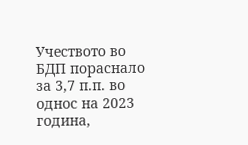Учеството во БДП пораснало за 3,7 п.п. во однос на 2023 година,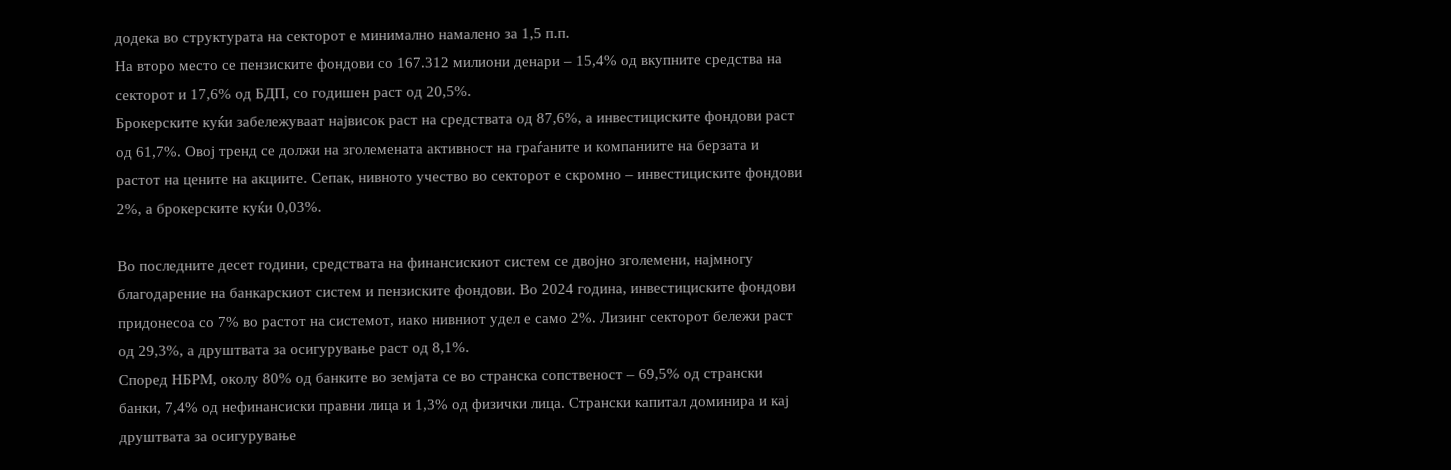додека во структурата на секторот е минимално намалено за 1,5 п.п.
На второ место се пензиските фондови со 167.312 милиони денари – 15,4% од вкупните средства на секторот и 17,6% од БДП, со годишен раст од 20,5%.
Брокерските куќи забележуваат највисок раст на средствата од 87,6%, а инвестициските фондови раст од 61,7%. Овој тренд се должи на зголемената активност на граѓаните и компаниите на берзата и растот на цените на акциите. Сепак, нивното учество во секторот е скромно – инвестициските фондови 2%, а брокерските куќи 0,03%.

Во последните десет години, средствата на финансискиот систем се двојно зголемени, најмногу благодарение на банкарскиот систем и пензиските фондови. Во 2024 година, инвестициските фондови придонесоа со 7% во растот на системот, иако нивниот удел е само 2%. Лизинг секторот бележи раст од 29,3%, а друштвата за осигурување раст од 8,1%.
Според НБРМ, околу 80% од банките во земјата се во странска сопственост – 69,5% од странски банки, 7,4% од нефинансиски правни лица и 1,3% од физички лица. Странски капитал доминира и кај друштвата за осигурување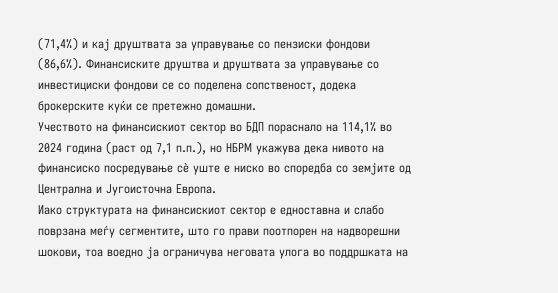(71,4%) и кај друштвата за управување со пензиски фондови (86,6%). Финансиските друштва и друштвата за управување со инвестициски фондови се со поделена сопственост, додека брокерските куќи се претежно домашни.
Учеството на финансискиот сектор во БДП пораснало на 114,1% во 2024 година (раст од 7,1 п.п.), но НБРМ укажува дека нивото на финансиско посредување сè уште е ниско во споредба со земјите од Централна и Југоисточна Европа.
Иако структурата на финансискиот сектор е едноставна и слабо поврзана меѓу сегментите, што го прави поотпорен на надворешни шокови, тоа воедно ја ограничува неговата улога во поддршката на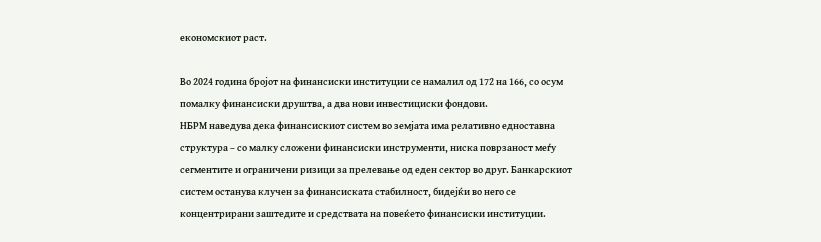економскиот раст.

Во 2024 година бројот на финансиски институции се намалил од 172 на 166, со осум помалку финансиски друштва, а два нови инвестициски фондови.
НБРМ наведува дека финансискиот систем во земјата има релативно едноставна структура – со малку сложени финансиски инструменти, ниска поврзаност меѓу сегментите и ограничени ризици за прелевање од еден сектор во друг. Банкарскиот систем останува клучен за финансиската стабилност, бидејќи во него се концентрирани заштедите и средствата на повеќето финансиски институции.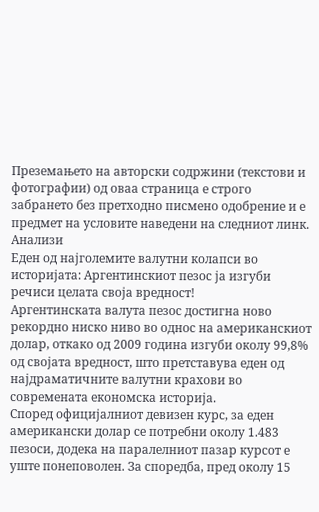Преземањето на авторски содржини (текстови и фотографии) од оваа страница е строго забрането без претходно писмено одобрение и е предмет на условите наведени на следниот линк.
Анализи
Еден од најголемите валутни колапси во историјата: Аргентинскиот пезос ја изгуби речиси целата своја вредност!
Аргентинската валута пезос достигна ново рекордно ниско ниво во однос на американскиот долар, откако од 2009 година изгуби околу 99,8% од својата вредност, што претставува еден од најдраматичните валутни крахови во современата економска историја.
Според официјалниот девизен курс, за еден американски долар се потребни околу 1.483 пезоси, додека на паралелниот пазар курсот е уште понеповолен. За споредба, пред околу 15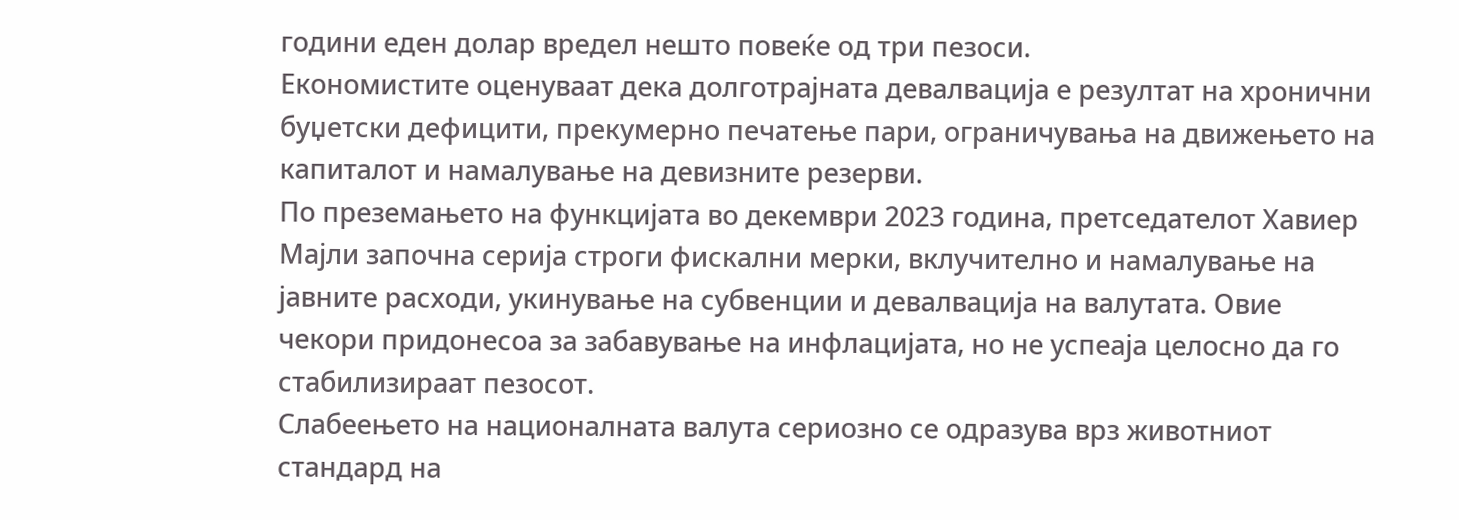години еден долар вредел нешто повеќе од три пезоси.
Економистите оценуваат дека долготрајната девалвација е резултат на хронични буџетски дефицити, прекумерно печатење пари, ограничувања на движењето на капиталот и намалување на девизните резерви.
По преземањето на функцијата во декември 2023 година, претседателот Хавиер Мајли започна серија строги фискални мерки, вклучително и намалување на јавните расходи, укинување на субвенции и девалвација на валутата. Овие чекори придонесоа за забавување на инфлацијата, но не успеаја целосно да го стабилизираат пезосот.
Слабеењето на националната валута сериозно се одразува врз животниот стандард на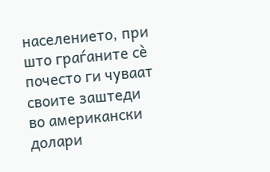населението, при што граѓаните сè почесто ги чуваат своите заштеди во американски долари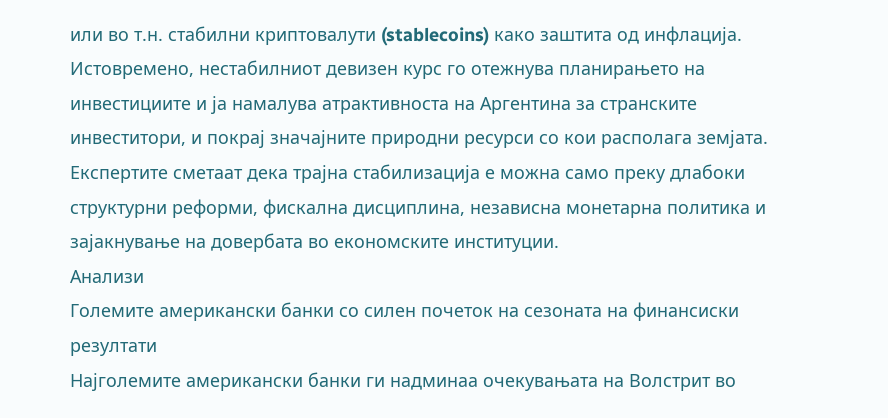или во т.н. стабилни криптовалути (stablecoins) како заштита од инфлација.
Истовремено, нестабилниот девизен курс го отежнува планирањето на инвестициите и ја намалува атрактивноста на Аргентина за странските инвеститори, и покрај значајните природни ресурси со кои располага земјата.
Експертите сметаат дека трајна стабилизација е можна само преку длабоки структурни реформи, фискална дисциплина, независна монетарна политика и зајакнување на довербата во економските институции.
Анализи
Големите американски банки со силен почеток на сезоната на финансиски резултати
Најголемите американски банки ги надминаа очекувањата на Волстрит во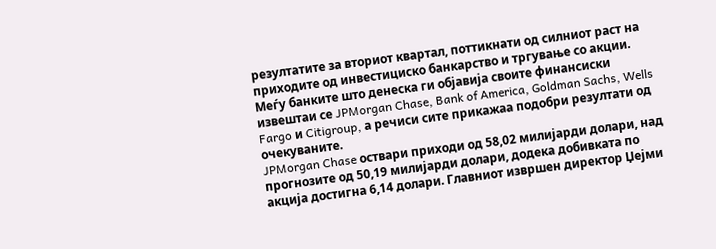резултатите за вториот квартал, поттикнати од силниот раст на приходите од инвестициско банкарство и тргување со акции.
Меѓу банките што денеска ги објавија своите финансиски извештаи се JPMorgan Chase, Bank of America, Goldman Sachs, Wells Fargo и Citigroup, а речиси сите прикажаа подобри резултати од очекуваните.
JPMorgan Chase оствари приходи од 58,02 милијарди долари, над прогнозите од 50,19 милијарди долари, додека добивката по акција достигна 6,14 долари. Главниот извршен директор Џејми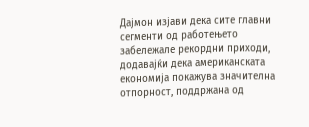Дајмон изјави дека сите главни сегменти од работењето забележале рекордни приходи, додавајќи дека американската економија покажува значителна отпорност, поддржана од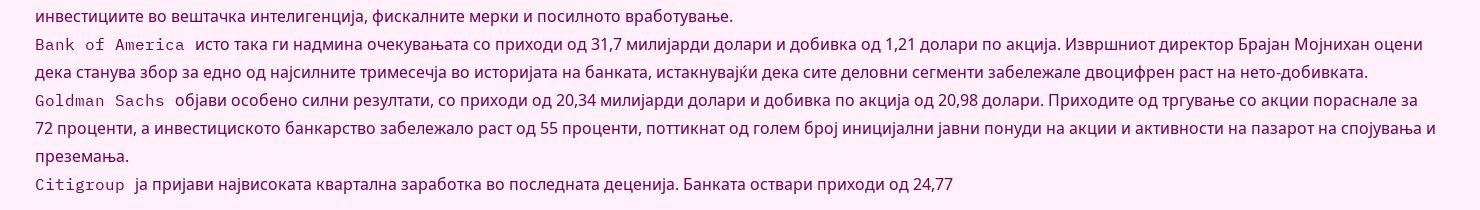инвестициите во вештачка интелигенција, фискалните мерки и посилното вработување.
Bank of America исто така ги надмина очекувањата со приходи од 31,7 милијарди долари и добивка од 1,21 долари по акција. Извршниот директор Брајан Моjнихан оцени дека станува збор за едно од најсилните тримесечја во историјата на банката, истакнувајќи дека сите деловни сегменти забележале двоцифрен раст на нето-добивката.
Goldman Sachs објави особено силни резултати, со приходи од 20,34 милијарди долари и добивка по акција од 20,98 долари. Приходите од тргување со акции пораснале за 72 проценти, а инвестициското банкарство забележало раст од 55 проценти, поттикнат од голем број иницијални јавни понуди на акции и активности на пазарот на спојувања и преземања.
Citigroup ја пријави највисоката квартална заработка во последната деценија. Банката оствари приходи од 24,77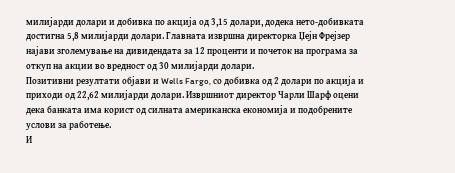милијарди долари и добивка по акција од 3,15 долари, додека нето-добивката достигна 5,8 милијарди долари. Главната извршна директорка Џејн Фрејзер најави зголемување на дивидендата за 12 проценти и почеток на програма за откуп на акции во вредност од 30 милијарди долари.
Позитивни резултати објави и Wells Fargo, со добивка од 2 долари по акција и приходи од 22,62 милијарди долари. Извршниот директор Чарли Шарф оцени дека банката има корист од силната американска економија и подобрените услови за работење.
И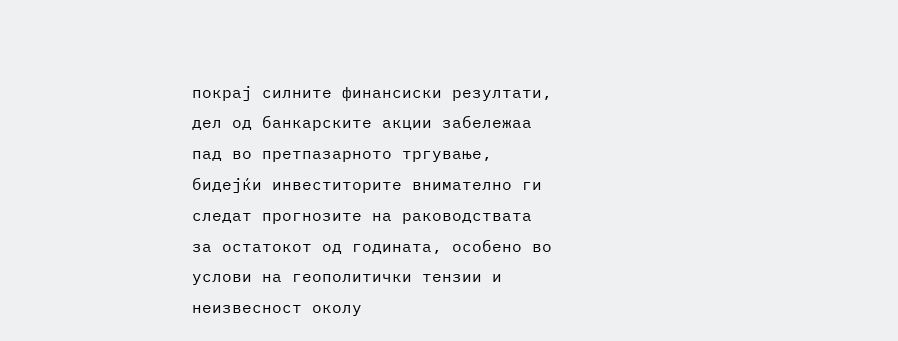покрај силните финансиски резултати, дел од банкарските акции забележаа пад во претпазарното тргување, бидејќи инвеститорите внимателно ги следат прогнозите на раководствата за остатокот од годината, особено во услови на геополитички тензии и неизвесност околу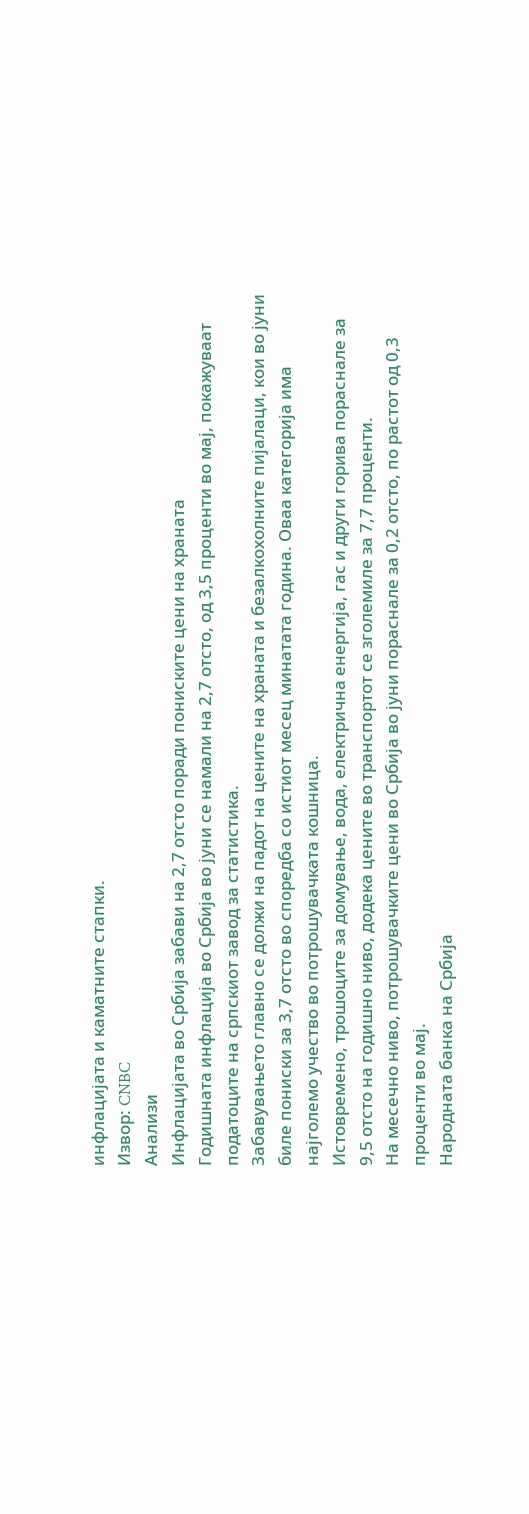инфлацијата и каматните стапки.
Извор: CNBC
Анализи
Инфлацијата во Србија забави на 2,7 отсто поради пониските цени на храната
Годишната инфлација во Србија во јуни се намали на 2,7 отсто, од 3,5 проценти во мај, покажуваат податоците на српскиот завод за статистика.
Забавувањето главно се должи на падот на цените на храната и безалкохолните пијалаци, кои во јуни биле пониски за 3,7 отсто во споредба со истиот месец минатата година. Оваа категорија има најголемо учество во потрошувачката кошница.
Истовремено, трошоците за домување, вода, електрична енергија, гас и други горива пораснале за 9,5 отсто на годишно ниво, додека цените во транспортот се зголемиле за 7,7 проценти.
На месечно ниво, потрошувачките цени во Србија во јуни пораснале за 0,2 отсто, по растот од 0,3 проценти во мај.
Народната банка на Србија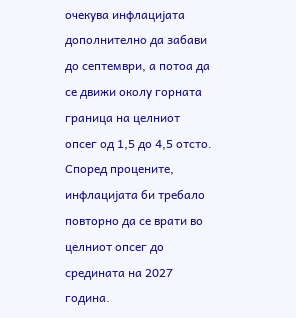очекува инфлацијата дополнително да забави до септември, а потоа да се движи околу горната граница на целниот опсег од 1,5 до 4,5 отсто. Според процените, инфлацијата би требало повторно да се врати во целниот опсег до средината на 2027 година.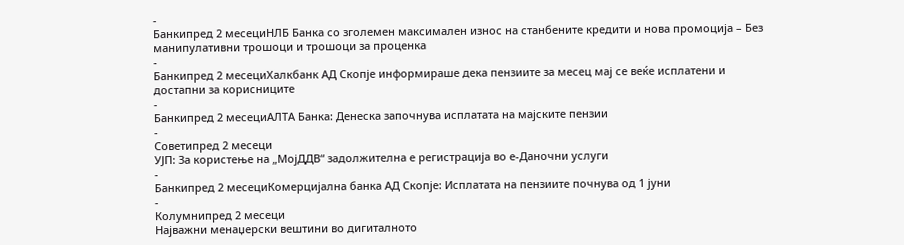-
Банкипред 2 месециНЛБ Банка со зголемен максимален износ на станбените кредити и нова промоција – Без манипулативни трошоци и трошоци за проценка
-
Банкипред 2 месециХалкбанк АД Скопје информираше дека пензиите за месец мај се веќе исплатени и достапни за корисниците
-
Банкипред 2 месециАЛТА Банка: Денеска започнува исплатата на мајските пензии
-
Советипред 2 месеци
УЈП: За користење на „МојДДВ“ задолжителна е регистрација во е-Даночни услуги
-
Банкипред 2 месециКомерцијална банка АД Скопје: Исплатата на пензиите почнува од 1 јуни
-
Колумнипред 2 месеци
Најважни менаџерски вештини во дигиталното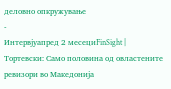деловно опкружување
-
Интервјуапред 2 месециFinSight | Тортевски: Само половина од овластените ревизори во Македонија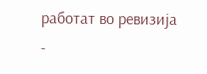работат во ревизија
-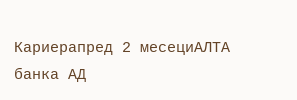Кариерапред 2 месециАЛТА банка АД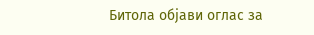Битола објави оглас за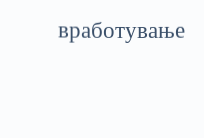вработување